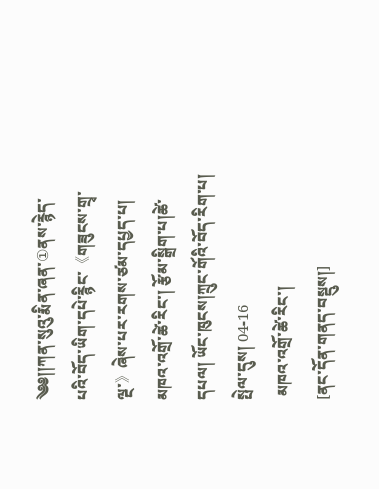༄༅།།ཀན་སུའུ་རྨིན་ཞན་①ནས་རྙེད་པའི་བོད་ཡིག་དཔེ་རྙིང་《གཟུངས་གྲྭ་ལྔ་》ཞེས་པར་རགས་ཙམ་དཔྱད་པ།
མཁའ་འགྲོ་ཚེ་རིང་། རྩོམ་སྒྲིག་པ།ཚེ་དཔལ། ཡོང་ཁུངས།ཀྲུང་གོའི་བོད་རིག་པ། སྤེལ་དུས། 04-16
 མཁའ་འགྲོ་ཚེ་རིང་།
[ནང་དོན་གནད་བསྡུས།]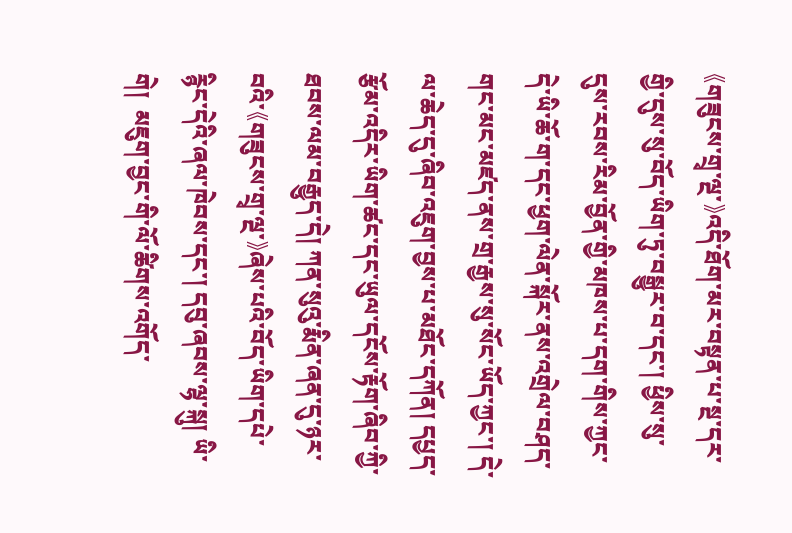《གཟུངས་གྲྭ་ལྔ་》འདི་ཐོག་མར་བསྟན་པ་སྔ་དར་གྱི་དུས་སུ་བོད་ཡིག་ཏུ་བསྒྱུར་བ་དང་། ཕྱིས་སུ་དུས་རབས་རིམ་བྱོན་གྱི་མཁས་པ་དག་གིས་ཀྱང་དེ་ཡི་ཆོ་ག་དང་ཕྱག་ལེན་སྐོར་ནས་འགྲེལ་བཤད་གང་མང་མཛད་ནས་གྲ་རྒྱས་སུ་སོང་ཡོད་ཀྱང་། དེ་ལ་ཆེད་དུ་ཞིབ་འཇུག་བྱས་པ་མཐོང་དཀོན། དཔྱད་རྩོམ་འདིར་ཡིག་ཚང་དང་ཡུལ་དངོས་རྟོག་ཞིབ་ཀྱི་ཐབས་ལམ་བརྒྱུད་དེ། ཀན་སུའུ་རྨིན་ཞན་དུ་ཉར་བའི་《གཟུངས་གྲྭ་ལྔ་》ཞེས་པའི་བོད་ཡིག་དཔེ་རྙིང་དེའི་ཞལ་ཁེབས་དང་། དབུ་ཞབས་ལྷ་སྐུ། ཡི་གེ།  མཇུག་བྱང་གི་ལོ་ཚིགས་འགོད་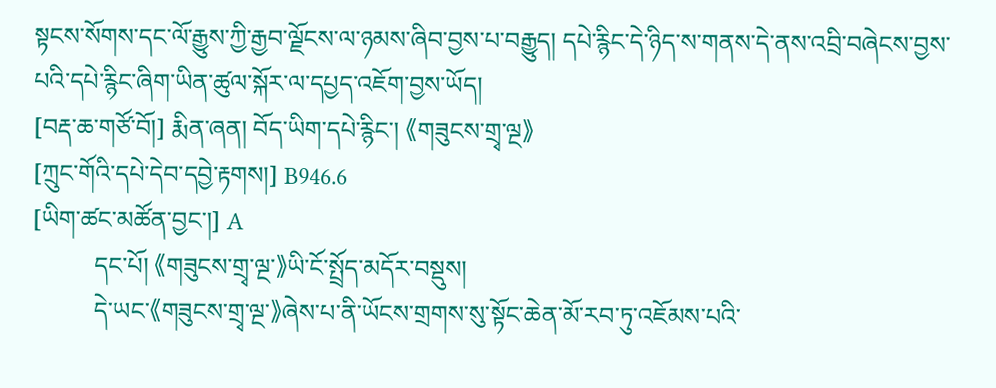སྟངས་སོགས་དང་ལོ་རྒྱུས་ཀྱི་རྒྱབ་ལྗོངས་ལ་ཉམས་ཞིབ་བྱས་པ་བརྒྱུད། དཔེ་རྙིང་དེ་ཉིད་ས་གནས་དེ་ནས་འབྲི་བཞེངས་བྱས་པའི་དཔེ་རྙིང་ཞིག་ཡིན་ཚུལ་སྐོར་ལ་དཔྱད་འཇོག་བྱས་ཡོད།
[བརྡ་ཆ་གཙོ་བོ།] རྨིན་ཞན། བོད་ཡིག་དཔེ་རྙིང་། 《གཟུངས་གྲྭ་ལྔ》
[ཀྲུང་གོའི་དཔེ་དེབ་དབྱེ་རྟགས།] B946.6
[ཡིག་ཚང་མཚོན་བྱང་།] A
          དང་པོ། 《གཟུངས་གྲྭ་ལྔ་》ཡི་ངོ་སྤྲོད་མདོར་བསྡུས།
          དེ་ཡང་《གཟུངས་གྲྭ་ལྔ་》ཞེས་པ་ནི་ཡོངས་གྲགས་སུ་སྟོང་ཆེན་མོ་རབ་ཏུ་འཇོམས་པའི་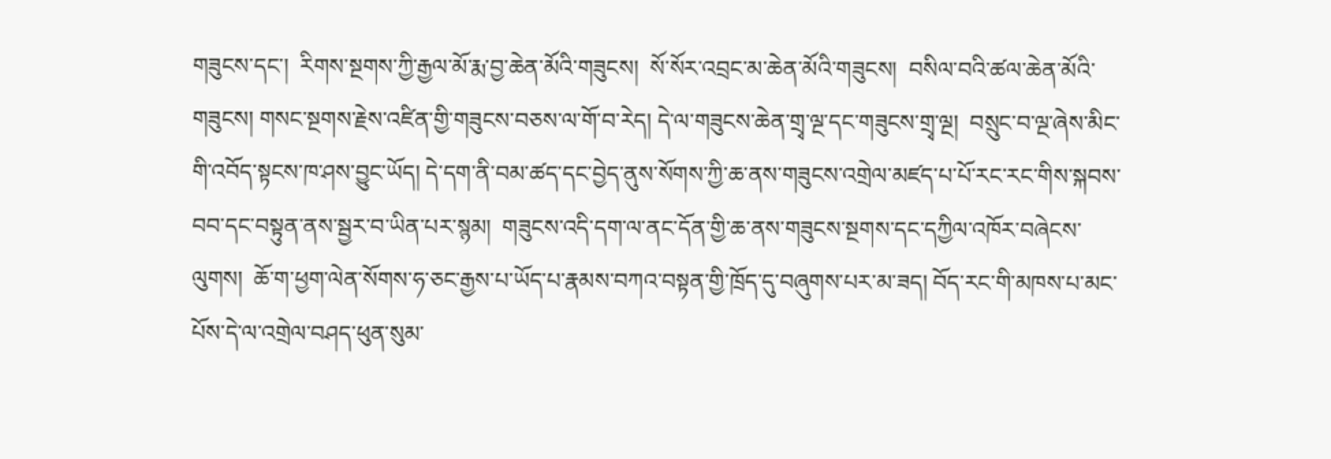གཟུངས་དང་།  རིགས་སྔགས་ཀྱི་རྒྱལ་མོ་རྨ་བྱ་ཆེན་མོའི་གཟུངས།  སོ་སོར་འབྲང་མ་ཆེན་མོའི་གཟུངས།  བསིལ་བའི་ཚལ་ཆེན་མོའི་གཟུངས། གསང་སྔགས་རྗེས་འཛིན་གྱི་གཟུངས་བཅས་ལ་གོ་བ་རེད། དེ་ལ་གཟུངས་ཆེན་གྲྭ་ལྔ་དང་གཟུངས་གྲྭ་ལྔ།  བསྲུང་བ་ལྔ་ཞེས་མིང་གི་འབོད་སྟངས་ཁ་ཤས་བྱུང་ཡོད། དེ་དག་ནི་བམ་ཚད་དང་བྱེད་ནུས་སོགས་ཀྱི་ཆ་ནས་གཟུངས་འགྲེལ་མཛད་པ་པོ་རང་རང་གིས་སྐབས་བབ་དང་བསྟུན་ནས་སྦྱར་བ་ཡིན་པར་སྙམ།  གཟུངས་འདི་དག་ལ་ནང་དོན་གྱི་ཆ་ནས་གཟུངས་སྔགས་དང་དཀྱིལ་འཁོར་བཞེངས་ལུགས།  ཆོ་ག་ཕྱག་ལེན་སོགས་ཧ་ཅང་རྒྱས་པ་ཡོད་པ་རྣམས་བཀའ་བསྟན་གྱི་ཁྲོད་དུ་བཞུགས་པར་མ་ཟད། བོད་རང་གི་མཁས་པ་མང་པོས་དེ་ལ་འགྲེལ་བཤད་ཕུན་སུམ་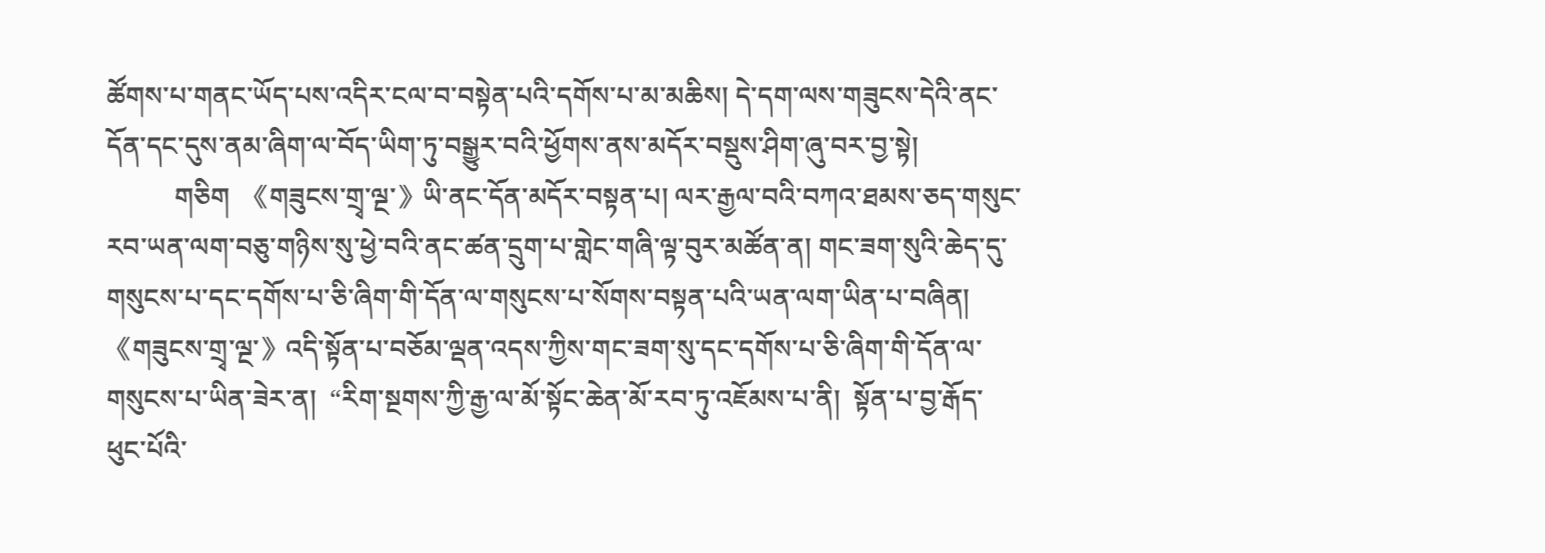ཚོགས་པ་གནང་ཡོད་པས་འདིར་ངལ་བ་བསྟེན་པའི་དགོས་པ་མ་མཆིས། དེ་དག་ལས་གཟུངས་དེའི་ནང་དོན་དང་དུས་ནམ་ཞིག་ལ་བོད་ཡིག་ཏུ་བསྒྱུར་བའི་ཕྱོགས་ནས་མདོར་བསྡུས་ཤིག་ཞུ་བར་བྱ་སྟེ།
          གཅིག  《གཟུངས་གྲྭ་ལྔ་》ཡི་ནང་དོན་མདོར་བསྟན་པ། ལར་རྒྱལ་བའི་བཀའ་ཐམས་ཅད་གསུང་རབ་ཡན་ལག་བཅུ་གཉིས་སུ་ཕྱེ་བའི་ནང་ཚན་དྲུག་པ་གླེང་གཞི་ལྟ་བུར་མཚོན་ན། གང་ཟག་སུའི་ཆེད་དུ་གསུངས་པ་དང་དགོས་པ་ཅི་ཞིག་གི་དོན་ལ་གསུངས་པ་སོགས་བསྟན་པའི་ཡན་ལག་ཡིན་པ་བཞིན།  《གཟུངས་གྲྭ་ལྔ་》འདི་སྟོན་པ་བཅོམ་ལྡན་འདས་ཀྱིས་གང་ཟག་སུ་དང་དགོས་པ་ཅི་ཞིག་གི་དོན་ལ་གསུངས་པ་ཡིན་ཟེར་ན།  “རིག་སྔགས་ཀྱི་རྒྱ་ལ་མོ་སྟོང་ཆེན་མོ་རབ་ཏུ་འཇོམས་པ་ནི།  སྟོན་པ་བྱ་རྒོད་ཕུང་པོའི་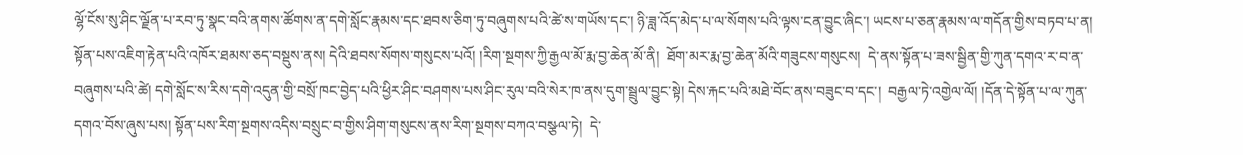ལྷོ་ངོས་སུ་ཤིང་ལྗོན་པ་རབ་ཏུ་སྣང་བའི་ནགས་ཚོགས་ན་དགེ་སློང་རྣམས་དང་ཐབས་ཅིག་ཏུ་བཞུགས་པའི་ཚེ་ས་གཡོས་དང་། ཉི་ཟླ་འོད་མེད་པ་ལ་སོགས་པའི་ལྟས་ངན་བྱུང་ཞིང་། ཡངས་པ་ཅན་རྣམས་ལ་གདོན་གྱིས་བཏབ་པ་ན། སྟོན་པས་འཇིག་རྟེན་པའི་འཁོར་ཐམས་ཅད་བསྡུས་ནས། དེའི་ཐབས་སོགས་གསུངས་པའོ། །རིག་སྔགས་ཀྱི་རྒྱལ་མོ་རྨ་བྱ་ཆེན་མོ་ནི།  ཐོག་མར་རྨ་བྱ་ཆེན་མོའི་གཟུངས་གསུངས།  དེ་ནས་སྟོན་པ་ཟས་སྦྱིན་གྱི་ཀུན་དགའ་ར་བ་ན་བཞུགས་པའི་ཚེ། དགེ་སློང་ས་རིས་དགེ་འདུན་གྱི་བསྲོ་ཁང་བྱེད་པའི་ཕྱིར་ཤིང་བཤགས་པས་ཤིང་རུལ་བའི་སེར་ཁ་ནས་དུག་སྦྲུལ་བྱུང་སྟེ། དེས་རྐང་པའི་མཐེ་བོང་ནས་བཟུང་བ་དང་།  བརྒྱལ་ཏེ་འགྱེལ་ལོ། །དོན་དེ་སྟོན་པ་ལ་ཀུན་དགའ་བོས་ཞུས་པས། སྟོན་པས་རིག་སྔགས་འདིས་བསྲུང་བ་གྱིས་ཤིག་གསུངས་ནས་རིག་སྔགས་བཀའ་བསྩལ་ཏེ།  དེ་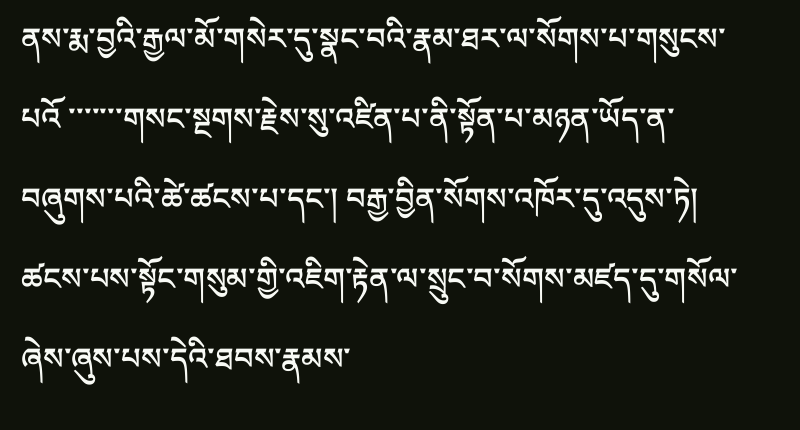ནས་རྨ་བྱའི་རྒྱལ་མོ་གསེར་དུ་སྣང་བའི་རྣམ་ཐར་ལ་སོགས་པ་གསུངས་པའོ ་་་་་་་གསང་སྔགས་རྗེས་སུ་འཛིན་པ་ནི་སྟོན་པ་མཉན་ཡོད་ན་བཞུགས་པའི་ཚེ་ཚངས་པ་དང་། བརྒྱ་བྱིན་སོགས་འཁོར་དུ་འདུས་ཏེ། ཚངས་པས་སྟོང་གསུམ་གྱི་འཇིག་རྟེན་ལ་སྲུང་བ་སོགས་མཛད་དུ་གསོལ་ཞེས་ཞུས་པས་དེའི་ཐབས་རྣམས་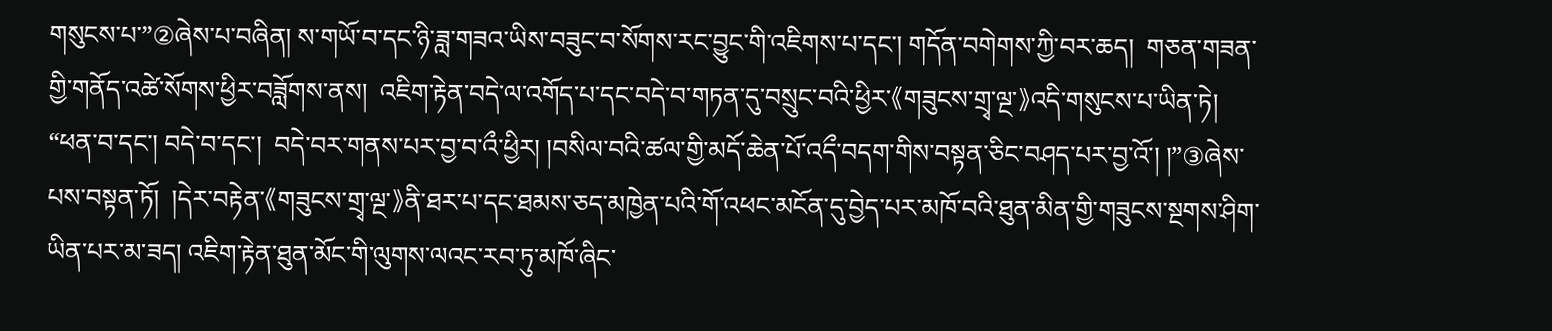གསུངས་པ་”②ཞེས་པ་བཞིན། ས་གཡོ་བ་དང་ཉི་ཟླ་གཟའ་ཡིས་བཟུང་བ་སོགས་རང་བྱུང་གི་འཇིགས་པ་དང་། གདོན་བགེགས་ཀྱི་བར་ཆད།  གཅན་གཟན་གྱི་གནོད་འཚེ་སོགས་ཕྱིར་བཟློགས་ནས།  འཇིག་རྟེན་བདེ་ལ་འགོད་པ་དང་བདེ་བ་གཏན་དུ་བསྲུང་བའི་ཕྱིར་《གཟུངས་གྲྭ་ལྔ་》འདི་གསུངས་པ་ཡིན་ཏེ།  “ཕན་བ་དང་། བདེ་བ་དང་།  བདེ་བར་གནས་པར་བྱ་བ་འྀ་ཕྱིར། །བསིལ་བའི་ཚལ་གྱི་མདོ་ཆེན་པོ་འདྀ་བདག་གིས་བསྟན་ཅིང་བཤད་པར་བྱ་འོ་། །”③ཞེས་པས་བསྟན་ཏོ།  །དེར་བརྟེན་《གཟུངས་གྲྭ་ལྔ་》ནི་ཐར་པ་དང་ཐམས་ཅད་མཁྱེན་པའི་གོ་འཕང་མངོན་དུ་བྱེད་པར་མཁོ་བའི་ཐུན་མིན་གྱི་གཟུངས་སྔགས་ཤིག་ཡིན་པར་མ་ཟད། འཇིག་རྟེན་ཐུན་མོང་གི་ལུགས་ལའང་རབ་ཏུ་མཁོ་ཞིང་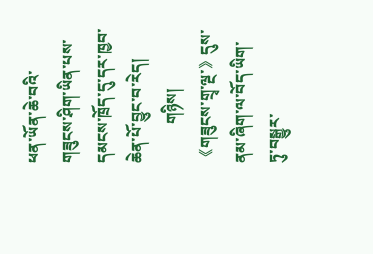ཕན་ཡོན་ཆེ་བའི་གཟུངས་ཤིག་ཡིན་པས་དམངས་ཁྲོད་དུ་དར་ཁྱབ་ཆེན་པོ་བྱུང་བ་རེད།
          གཉིས། 《གཟུངས་གྲྭ་ལྔ་》དུས་ནམ་ཞིག་ལ་བོད་ཡིག་ཏུ་བསྒྱུར་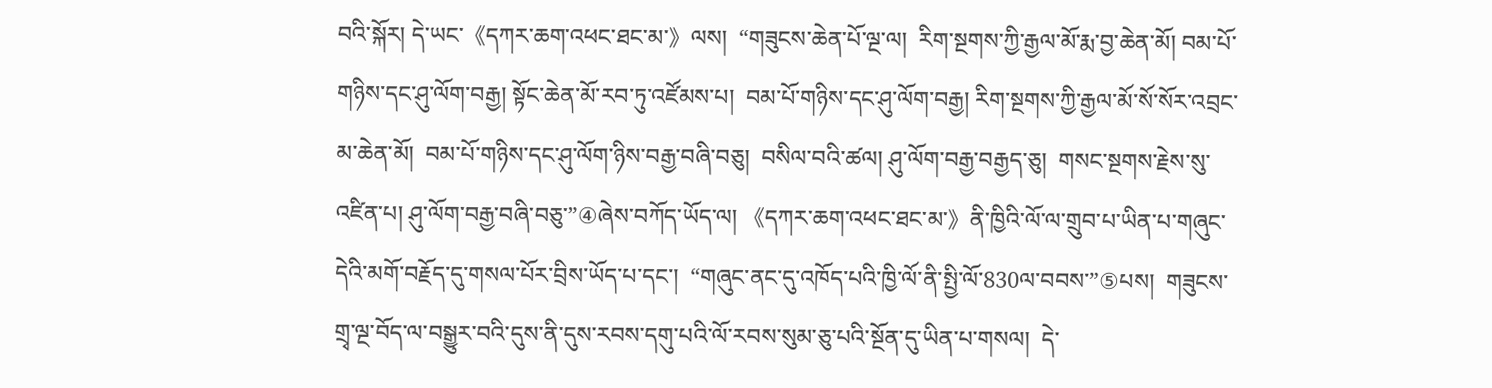བའི་སྐོར། དེ་ཡང་《དཀར་ཆག་འཕང་ཐང་མ་》ལས།  “གཟུངས་ཆེན་པོ་ལྔ་ལ།  རིག་སྔགས་ཀྱི་རྒྱལ་མོ་རྨ་བྱ་ཆེན་མོ། བམ་པོ་གཉིས་དང་ཤུ་ལོག་བརྒྱ། སྟོང་ཆེན་མོ་རབ་ཏུ་འཛོམས་པ།  བམ་པོ་གཉིས་དང་ཤུ་ལོག་བརྒྱ། རིག་སྔགས་ཀྱི་རྒྱལ་མོ་སོ་སོར་འབྲང་མ་ཆེན་མོ།  བམ་པོ་གཉིས་དང་ཤུ་ལོག་ཉིས་བརྒྱ་བཞི་བཅུ།  བསིལ་བའི་ཚལ། ཤུ་ལོག་བརྒྱ་བརྒྱད་ཅུ།  གསང་སྔགས་རྗེས་སུ་འཛིན་པ། ཤུ་ལོག་བརྒྱ་བཞི་བཅུ་”④ཞེས་བཀོད་ཡོད་ལ། 《དཀར་ཆག་འཕང་ཐང་མ་》ནི་ཁྱིའི་ལོ་ལ་གྲུབ་པ་ཡིན་པ་གཞུང་དེའི་མགོ་བརྗོད་དུ་གསལ་པོར་བྲིས་ཡོད་པ་དང་།  “གཞུང་ནང་དུ་འཁོད་པའི་ཁྱི་ལོ་ནི་སྤྱི་ལོ་830ལ་བབས་”⑤པས།  གཟུངས་གྲྭ་ལྔ་བོད་ལ་བསྒྱུར་བའི་དུས་ནི་དུས་རབས་དགུ་པའི་ལོ་རབས་སུམ་ཅུ་པའི་སྔོན་དུ་ཡིན་པ་གསལ།  དེ་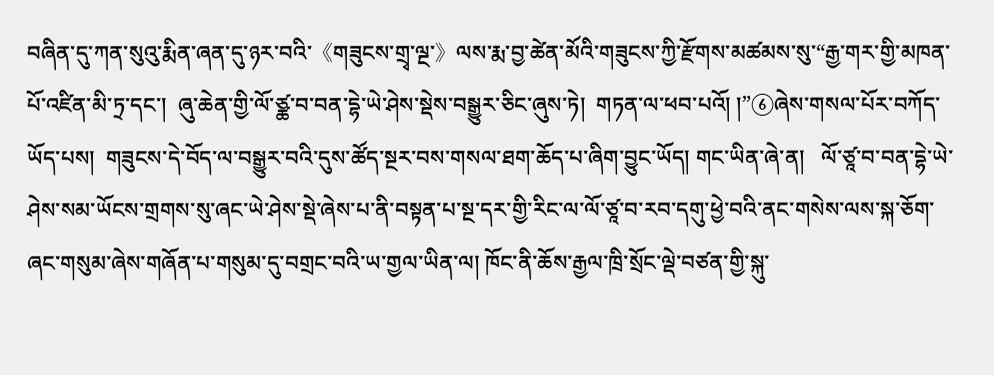བཞིན་དུ་ཀན་སུའུ་རྨིན་ཞན་དུ་ཉར་བའི་《གཟུངས་གྲྭ་ལྔ་》ལས་རྨ་བྱ་ཚེན་མོའི་གཟུངས་ཀྱི་རྫོགས་མཚམས་སུ་“རྒྱ་གར་གྱི་མཁན་པོ་འཛིན་མི་ཏྲ་དང་།  ཞུ་ཆེན་གྱི་ལོ་ཙྪ་བ་བན་དྷེ་ཡེ་ཤེས་སྡེས་བསྒྱུར་ཅིང་ཞུས་ཏེ།  གཏན་ལ་ཕབ་པའོ། །”⑥ཞེས་གསལ་པོར་བཀོད་ཡོད་པས།  གཟུངས་དེ་བོད་ལ་བསྒྱུར་བའི་དུས་ཚོད་སྔར་བས་གསལ་ཐག་ཆོད་པ་ཞིག་བྱུང་ཡོད། གང་ཡིན་ཞེ་ན།   ལོ་ཙཱ་བ་བན་དྷེ་ཡེ་ཤེས་སམ་ཡོངས་གྲགས་སུ་ཞང་ཡེ་ཤེས་སྡེ་ཞེས་པ་ནི་བསྟན་པ་སྔ་དར་གྱི་རིང་ལ་ལོ་ཙཱ་བ་རབ་དགུ་ཕྱེ་བའི་ནང་གསེས་ལས་སྐ་ཅོག་ཞང་གསུམ་ཞེས་གཞོན་པ་གསུམ་དུ་བགྲང་བའི་ཡ་གྱལ་ཡིན་ལ། ཁོང་ནི་ཆོས་རྒྱལ་ཁྲི་སྲོང་ལྡེ་བཙན་གྱི་སྐུ་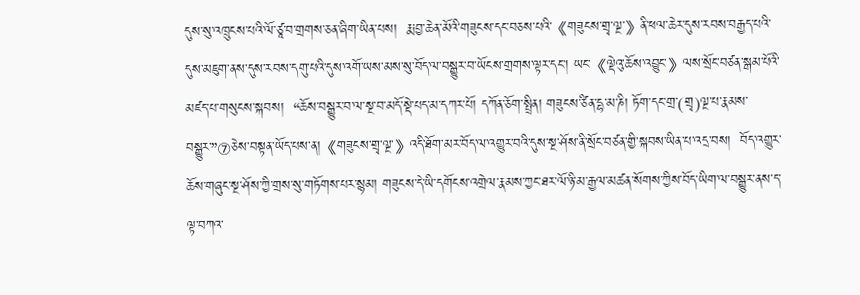དུས་སུ་འཁྲུངས་པའི་ལོ་ཙཱ་བ་གྲགས་ཅན་ཞིག་ཡིན་པས།  རྨ་བྱ་ཆེན་མོའི་གཟུངས་དང་བཅས་པའི་《གཟུངས་གྲྭ་ལྔ་》ནི་ཕལ་ཆེར་དུས་རབས་བརྒྱད་པའི་དུས་མཇུག་ནས་དུས་རབས་དགུ་པའི་དུས་འགོ་ཡས་མས་སུ་བོད་ལ་བསྒྱུར་བ་ཡོངས་གྲགས་ལྟར་དང་། ཡང་《ལྡེའུ་ཆོས་འབྱུང་》ལས་སྲོང་བཙན་སྒམ་པོའི་མཛད་པ་གསུངས་སྐབས།  “ཆོས་བསྒྱུར་བ་ལ་སྔ་བ་མདོ་སྡེ་པད་མ་དཀར་པོ། དཀོན་ཅོག་སྤྲིན། གཟུངས་ཙིན་དྷ་མ་ཎི། ཏོག་དང་གྲ་(གྲྭ)ལྔ་པ་རྣམས་བསྒྱུར་”⑦ཅེས་བསྟན་ཡོད་པས་ན།《གཟུངས་གྲྭ་ལྔ་》འདི་ཐོག་མར་བོད་ལ་འགྱུར་བའི་དུས་སྔ་ཤོས་ནི་སྲོང་བཙན་གྱི་སྐབས་ཡིན་པ་འདྲ་བས།  བོད་འགྱུར་ཆོས་གཞུང་སྔ་ཤོས་ཀྱི་གྲས་སུ་གཏོགས་པར་སྙམ། གཟུངས་དེ་ཡི་དགོངས་འགྲེལ་རྣམས་ཀྱང་ཐར་ལོ་ཉི་མ་རྒྱལ་མཚན་སོགས་ཀྱིས་བོད་ཡིག་ལ་བསྒྱུར་ནས་ད་ལྟ་བཀའ་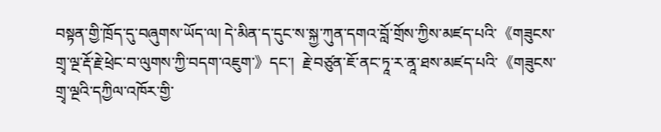བསྟན་གྱི་ཁྲོད་དུ་བཞུགས་ཡོད་ལ། དེ་མིན་ད་དུང་ས་སྐྱ་ཀུན་དགའ་བློ་གྲོས་ཀྱིས་མཛད་པའི་《གཟུངས་གྲྭ་ལྔ་རྡོ་རྗེ་ཕྲེང་བ་ལུགས་ཀྱི་བདག་འཇུག་》དང་།  རྗེ་བཙུན་ཇོ་ནང་ཏཱ་ར་ནཱ་ཐས་མཛད་པའི་《གཟུངས་གྲྭ་ལྔའི་དཀྱིལ་འཁོར་གྱི་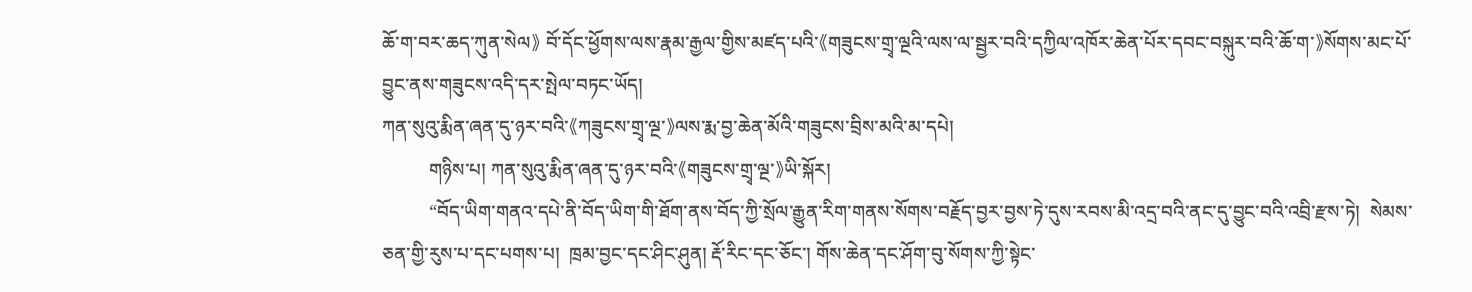ཆོ་ག་བར་ཆད་ཀུན་སེལ》 བོ་དོང་ཕྱོགས་ལས་རྣམ་རྒྱལ་གྱིས་མཛད་པའི་《གཟུངས་གྲྭ་ལྔའི་ལས་ལ་སྦྱར་བའི་དཀྱིལ་འཁོར་ཆེན་པོར་དབང་བསྐུར་བའི་ཆོ་ག་》སོགས་མང་པོ་བྱུང་ནས་གཟུངས་འདི་དར་སྤེལ་བཏང་ཡོད།
ཀན་སུའུ་རྨིན་ཞན་དུ་ཉར་བའི་《ཀཟུངས་གྲྭ་ལྔ་》ལས་རྨ་བྱ་ཆེན་མོའི་གཟུངས་བྲིས་མའི་མ་དཔེ།
          གཉིས་པ། ཀན་སུའུ་རྨིན་ཞན་དུ་ཉར་བའི་《གཟུངས་གྲྭ་ལྔ་》ཡི་སྐོར།
          “བོད་ཡིག་གནའ་དཔེ་ནི་བོད་ཡིག་གི་ཐོག་ནས་བོད་ཀྱི་སྲོལ་རྒྱུན་རིག་གནས་སོགས་བརྗོད་བྱར་བྱས་ཏེ་དུས་རབས་མི་འདྲ་བའི་ནང་དུ་བྱུང་བའི་འབྲི་རྫས་ཏེ།  སེམས་ཅན་གྱི་རུས་པ་དང་པགས་པ།  ཁྲམ་བྱང་དང་ཤིང་ཤུན། རྡོ་རིང་དང་ཅོང་། གོས་ཆེན་དང་ཤོག་བུ་སོགས་ཀྱི་སྟེང་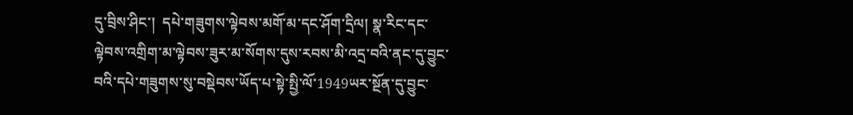དུ་བྲིས་ཤིང་།  དཔེ་གཟུགས་ལྟེབས་མགོ་མ་དང་ཤོག་དྲིལ། སྣ་རིང་དང་ལྟེབས་འགྲིག་མ་ལྟེབས་ཟུར་མ་སོགས་དུས་རབས་མི་འདྲ་བའི་ནང་དུ་བྱུང་བའི་དཔེ་གཟུགས་སུ་བསྡེབས་ཡོད་པ་སྟེ་སྤྱི་ལོ་1949ཡར་སྔོན་དུ་བྱུང་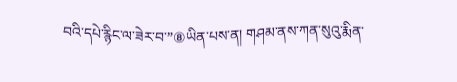བའི་དཔེ་རྙིང་ལ་ཟེར་བ་”⑧ཡིན་པས་ན། གཤམ་ནས་ཀན་སུའུ་རྨིན་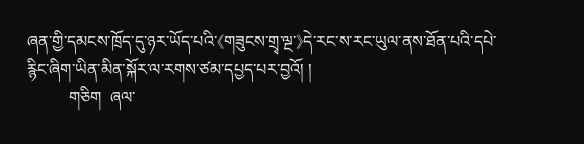ཞན་གྱི་དམངས་ཁྲོད་དུ་ཉར་ཡོད་པའི་《གཟུངས་གྲྭ་ལྔ་》དེ་རང་ས་རང་ཡུལ་ནས་ཐོན་པའི་དཔེ་རྙིང་ཞིག་ཡིན་མིན་སྐོར་ལ་རགས་ཙམ་དཔྱད་པར་བྱའོ། །
          གཅིག  ཞལ་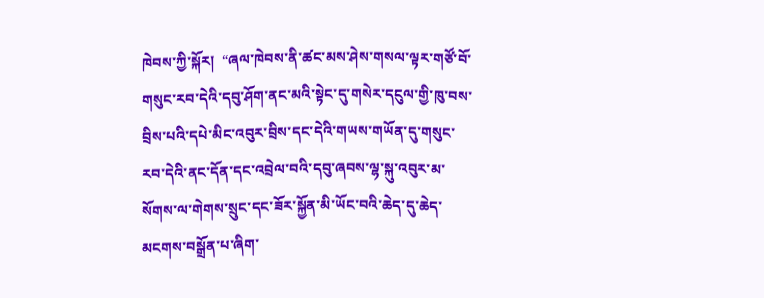ཁེབས་ཀྱི་སྐོར།  “ཞལ་ཁེབས་ནི་ཚང་མས་ཤེས་གསལ་ལྟར་གཙོ་བོ་གསུང་རབ་དེའི་དབུ་ཤོག་ནང་མའི་སྟེང་དུ་གསེར་དངུལ་གྱི་ཁུ་བས་བྲིས་པའི་དཔེ་མིང་འབུར་བྲིས་དང་དེའི་གཡས་གཡོན་དུ་གསུང་རབ་དེའི་ནང་དོན་དང་འབྲེལ་བའི་དབུ་ཞབས་ལྷ་སྐུ་འབུར་མ་སོགས་ལ་གེགས་སྲུང་དང་ཟོར་སྐྱོན་མི་ཡོང་བའི་ཆེད་དུ་ཆེད་མངགས་བསྒྲོན་པ་ཞིག་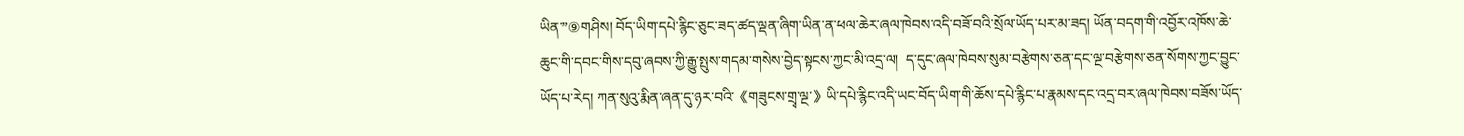ཡིན་”⑨གཤིས། བོད་ཡིག་དཔེ་རྙིང་ཅུང་ཟད་ཚད་ལྡན་ཞིག་ཡིན་ན་ཕལ་ཆེར་ཞལ་ཁེབས་འདི་བཟོ་བའི་སྲོལ་ཡོད་པར་མ་ཟད། ཡོན་བདག་གི་འབྱོར་འཁོས་ཆེ་ཆུང་གི་དབང་གིས་དབུ་ཞབས་ཀྱི་རྒྱུ་སྤུས་གདམ་གསེས་བྱེད་སྟངས་ཀྱང་མི་འདྲ་ལ།  ད་དུང་ཞལ་ཁེབས་སུམ་བརྩེགས་ཅན་དང་ལྔ་བརྩེགས་ཅན་སོགས་ཀྱང་བྱུང་ཡོད་པ་རེད། ཀན་སུའུ་རྨིན་ཞན་དུ་ཉར་བའི་《གཟུངས་གྲྭ་ལྔ་》ཡི་དཔེ་རྙིང་འདི་ཡང་བོད་ཡིག་གི་ཆོས་དཔེ་རྙིང་པ་རྣམས་དང་འདྲ་བར་ཞལ་ཁེབས་བཟོས་ཡོད་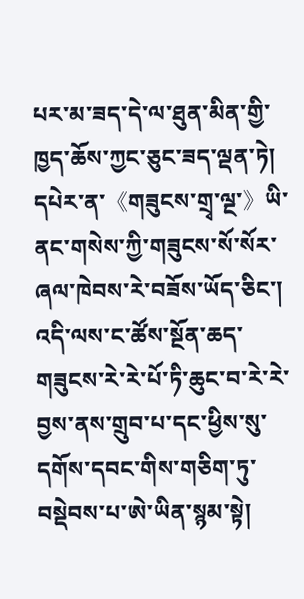པར་མ་ཟད་དེ་ལ་ཐུན་མིན་གྱི་ཁྱད་ཆོས་ཀྱང་ཅུང་ཟད་ལྡན་ཏེ།  དཔེར་ན་《གཟུངས་གྲྭ་ལྔ་》ཡི་ནང་གསེས་ཀྱི་གཟུངས་སོ་སོར་ཞལ་ཁེབས་རེ་བཟོས་ཡོད་ཅིང་། འདི་ལས་ང་ཚོས་སྔོན་ཆད་གཟུངས་རེ་རེ་པོ་ཏི་ཆུང་བ་རེ་རེ་བྱས་ནས་གྲུབ་པ་དང་ཕྱིས་སུ་དགོས་དབང་གིས་གཅིག་ཏུ་བསྡེབས་པ་ཨེ་ཡིན་སྙམ་སྟེ།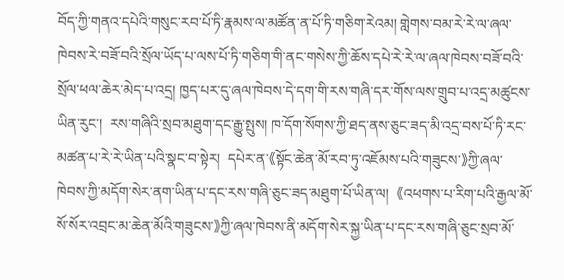བོད་ཀྱི་གནའ་དཔེའི་གསུང་རབ་པོ་ཏི་རྣམས་ལ་མཚོན་ན་པོ་ཏི་གཅིག་རེའམ། གླེགས་བམ་རེ་རེ་ལ་ཞལ་ཁེབས་རེ་བཟོ་བའི་སྲོལ་ཡོད་པ་ལས་པོ་ཏི་གཅིག་གི་ནང་གསེས་ཀྱི་ཆོས་དཔེ་རེ་རེ་ལ་ཞལ་ཁེབས་བཟོ་བའི་སྲོལ་ཕལ་ཆེར་མེད་པ་འདྲ། ཁྱད་པར་དུ་ཞལ་ཁེབས་དེ་དག་གི་རས་གཞི་དར་གོས་ལས་གྲུབ་པ་འདྲ་མཚུངས་ཡིན་རུང་།  རས་གཞིའི་སྲབ་མཐུག་དང་རྒྱུ་སྤུས། ཁ་དོག་སོགས་ཀྱི་ཐད་ནས་ཅུང་ཟད་མི་འདྲ་བས་པོ་ཏི་རང་མཚན་པ་རེ་རེ་ཡིན་པའི་སྣང་བ་སྟེར།  དཔེར་ན་《སྟོང་ཆེན་མོ་རབ་ཏུ་འཇོམས་པའི་གཟུངས་》ཀྱི་ཞལ་ཁེབས་ཀྱི་མདོག་སེར་ནག་ཡིན་པ་དང་རས་གཞི་ཅུང་ཟད་མཐུག་པོ་ཡིན་ལ།  《འཕགས་པ་རིག་པའི་རྒྱལ་མོ་སོ་སོར་འབྲང་མ་ཆེན་མོའི་གཟུངས་》ཀྱི་ཞལ་ཁེབས་ནི་མདོག་སེར་སྐྱ་ཡིན་པ་དང་རས་གཞི་ཅུང་སྲབ་མོ་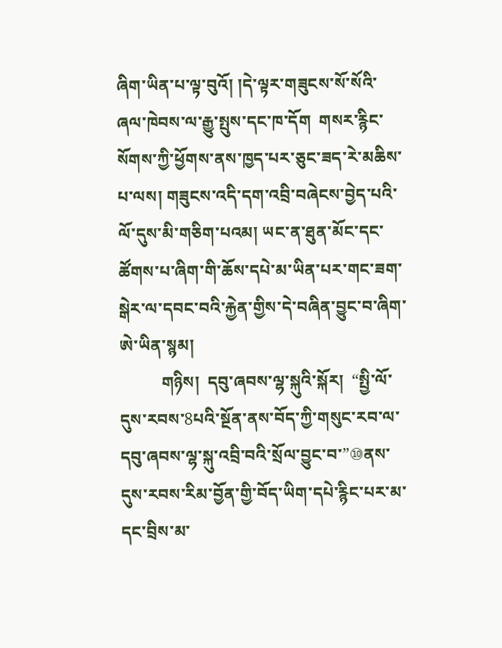ཞིག་ཡིན་པ་ལྟ་བུའོ། །དེ་ལྟར་གཟུངས་སོ་སོའི་ཞལ་ཁེབས་ལ་རྒྱུ་སྤུས་དང་ཁ་དོག  གསར་རྙིང་སོགས་ཀྱི་ཕྱོགས་ནས་ཁྱད་པར་ཅུང་ཟད་རེ་མཆིས་པ་ལས། གཟུངས་འདི་དག་འབྲི་བཞེངས་བྱེད་པའི་ལོ་དུས་མི་གཅིག་པའམ། ཡང་ན་ཐུན་མོང་དང་ཚོགས་པ་ཞིག་གི་ཆོས་དཔེ་མ་ཡིན་པར་གང་ཟག་སྒེར་ལ་དབང་བའི་རྐྱེན་གྱིས་དེ་བཞིན་བྱུང་བ་ཞིག་ཨེ་ཡིན་སྙམ།
          གཉིས།  དབུ་ཞབས་ལྷ་སྐུའི་སྐོར།  “སྤྱི་ལོ་དུས་རབས་8པའི་སྔོན་ནས་བོད་ཀྱི་གསུང་རབ་ལ་དབུ་ཞབས་ལྷ་སྐུ་འབྲི་བའི་སྲོལ་བྱུང་བ་”⑩ནས་དུས་རབས་རིམ་བྱོན་གྱི་བོད་ཡིག་དཔེ་རྙིང་པར་མ་དང་བྲིས་མ་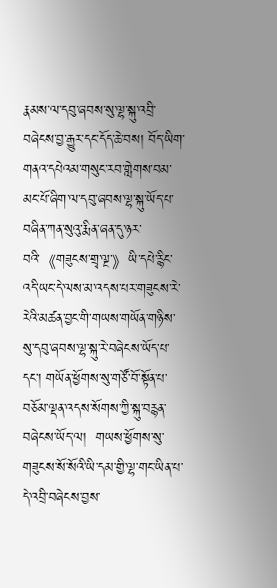རྣམས་ལ་དབུ་ཞབས་སུ་ལྷ་སྐུ་འབྲི་བཞེངས་བྱ་རྒྱུར་དང་དོད་ཆེ་བས། བོད་ཡིག་གནའ་དཔེའམ་གསུང་རབ་གླེགས་བམ་མང་པོ་ཞིག་ལ་དབུ་ཞབས་ལྷ་སྐུ་ཡོད་པ་བཞིན་ཀན་སུའུ་རྨིན་ཞན་དུ་ཉར་བའི་《གཟུངས་གྲྭ་ལྔ་》ཡི་དཔེ་རྙིང་འདི་ཡང་དེ་ལས་མ་འདས་པར་གཟུངས་རེ་རེའི་མཚན་བྱང་གི་གཡས་གཡོན་གཉིས་སུ་དབུ་ཞབས་ལྷ་སྐུ་རེ་བཞེངས་ཡོད་པ་དང་། གཡོན་ཕྱོགས་སུ་གཙོ་བོ་སྟོན་པ་བཅོམ་ལྡན་འདས་སོགས་ཀྱི་སྐུ་བརྙན་བཞེངས་ཡོད་ལ།  གཡས་ཕྱོགས་སུ་གཟུངས་སོ་སོའི་ཡི་དམ་གྱི་ལྷ་གང་ཡིན་པ་དེ་འབྲི་བཞེངས་བྱས་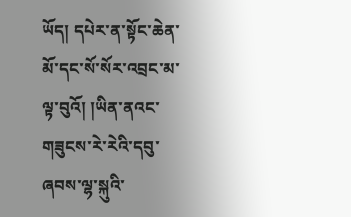ཡོད། དཔེར་ན་སྟོང་ཆེན་མོ་དང་སོ་སོར་འབྲང་མ་ལྟ་བུའོ། །ཡིན་ནའང་གཟུངས་རེ་རེའི་དབུ་ཞབས་ལྷ་སྐུའི་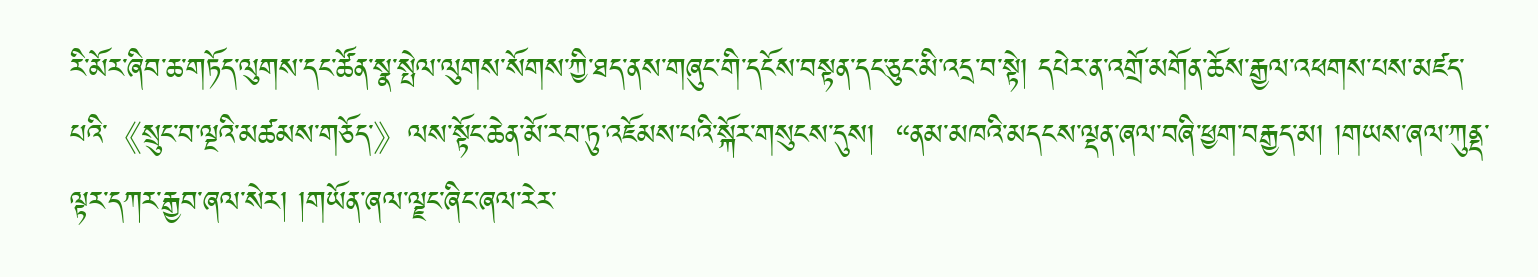རི་མོར་ཞིབ་ཆ་གཏོད་ལུགས་དང་ཚོན་སྣ་སྤེལ་ལུགས་སོགས་ཀྱི་ཐད་ནས་གཞུང་གི་དངོས་བསྟན་དང་ཅུང་མི་འདྲ་བ་སྟེ། དཔེར་ན་འགྲོ་མགོན་ཆོས་རྒྱལ་འཕགས་པས་མཛད་པའི་《སྲུང་བ་ལྔའི་མཚམས་གཅོད་》ལས་སྟོང་ཆེན་མོ་རབ་ཏུ་འཇོམས་པའི་སྐོར་གསུངས་དུས།  “ནམ་མཁའི་མདངས་ལྡན་ཞལ་བཞི་ཕྱག་བརྒྱད་མ། །གཡས་ཞལ་ཀུནྡ་ལྟར་དཀར་རྒྱབ་ཞལ་སེར། །གཡོན་ཞལ་ལྗང་ཞིང་ཞལ་རེར་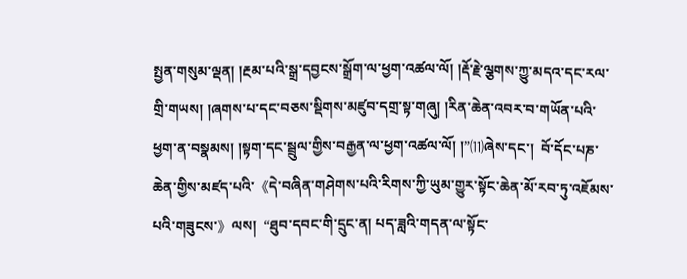སྤྱན་གསུམ་ལྡན། །རྔམ་པའི་སྒྲ་དབྱངས་སྒྲོག་ལ་ཕྱག་འཚལ་ལོ། །རྡོ་རྗེ་ལྕགས་ཀྱུ་མདའ་དང་རལ་གྲི་གཡས། །ཞགས་པ་དང་བཅས་སྡིགས་མཛུབ་དགྲ་སྟ་གཞུ། །རིན་ཆེན་འབར་བ་གཡོན་པའི་ཕྱག་ན་བསྣམས། །སྟག་དང་སྦྲུལ་གྱིས་བརྒྱན་ལ་ཕྱག་འཚལ་ལོ། །”⑾ཞེས་དང་།  བོ་དོང་པཎ་ཆེན་གྱིས་མཛད་པའི་《དེ་བཞིན་གཤེགས་པའི་རིགས་ཀྱི་ཡུམ་གྱུར་སྟོང་ཆེན་མོ་རབ་ཏུ་འཇོམས་པའི་གཟུངས་》ལས།  “ཐུབ་དབང་གི་དྲུང་ན། པད་ཟླའི་གདན་ལ་སྟོང་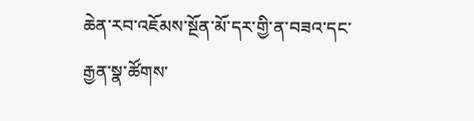ཆེན་རབ་འཇོམས་སྔོན་མོ་དར་གྱི་ན་བཟའ་དང་རྒྱན་སྣ་ཚོགས་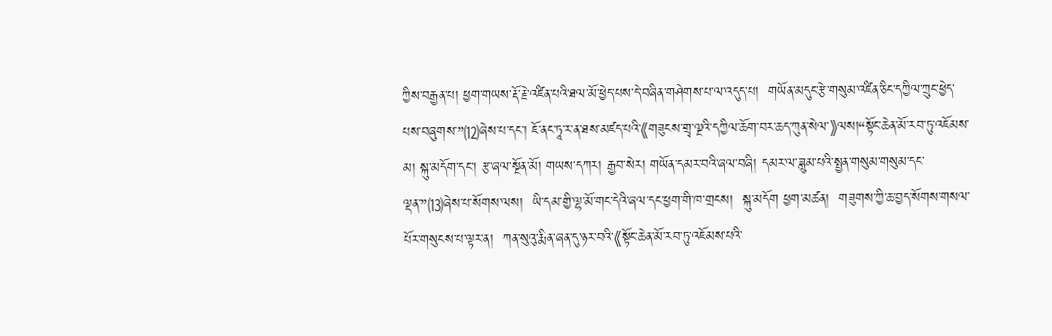ཀྱིས་བརྒྱན་པ། ཕྱག་གཡས་རྡོ་རྗེ་འཛིན་པའི་ཐལ་མོ་ཕྱེད་པས་དེ་བཞིན་གཤེགས་པ་ལ་འདུད་པ།  གཡོན་མདུང་རྩེ་གསུམ་འཛིན་ཅིང་དཀྱིལ་ཀྲུང་ཕྱེད་པས་བཞུགས་”⑿ཞེས་པ་དང་། ཇོ་ནང་ཏཱ་ར་ན་ཐས་མཛད་པའི་《གཟུངས་གྲྭ་ལྔའི་དཀྱིལ་ཆོག་བར་ཆད་ཀུན་སེལ་》ལས།“སྟོང་ཆེན་མོ་རབ་ཏུ་འཇོམས་མ། སྐུ་མདོག་དང་། རྩ་ཞལ་སྔོན་མོ། གཡས་དཀར། རྒྱབ་སེར། གཡོན་དམར་བའི་ཞལ་བཞི། དམར་ལ་ཟླུམ་པའི་སྤྱན་གསུམ་གསུམ་དང་ལྡན་”⒀ཞེས་པ་སོགས་ལས།  ཡི་དམ་གྱི་ལྷ་མོ་གང་དེའི་ཞལ་དང་ཕྱག་གི་ཁ་གྲངས།  སྐུ་མདོག ཕྱག་མཚན།  གཟུགས་ཀྱི་ཆ་བྱད་སོགས་གསལ་པོར་གསུངས་པ་ལྟར་ན།  ཀན་སུའུ་རྨིན་ཞན་དུ་ཉར་བའི་《སྟོང་ཆེན་མོ་རབ་ཏུ་འཇོམས་པའི་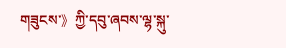གཟུངས་》ཀྱི་དབུ་ཞབས་ལྷ་སྐུ་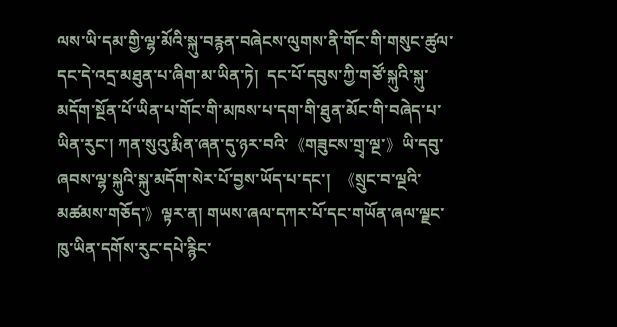ལས་ཡི་དམ་གྱི་ལྷ་མོའི་སྐུ་བརྙན་བཞེངས་ལུགས་ནི་གོང་གི་གསུང་ཚུལ་དང་དེ་འདྲ་མཐུན་པ་ཞིག་མ་ཡིན་ཏེ།  དང་པོ་དབུས་ཀྱི་གཙོ་སྐུའི་སྐུ་མདོག་སྔོན་པོ་ཡིན་པ་གོང་གི་མཁས་པ་དག་གི་ཐུན་མོང་གི་བཞེད་པ་ཡིན་རུང་། ཀན་སུའུ་རྨིན་ཞན་དུ་ཉར་བའི་《གཟུངས་གྲྭ་ལྔ་》ཡི་དབུ་ཞབས་ལྷ་སྐུའི་སྐུ་མདོག་སེར་པོ་བྱས་ཡོད་པ་དང་།  《སྲུང་བ་ལྔའི་མཚམས་གཅོད་》ལྟར་ན། གཡས་ཞལ་དཀར་པོ་དང་གཡོན་ཞལ་ལྗང་ཁུ་ཡིན་དགོས་རུང་དཔེ་རྙིང་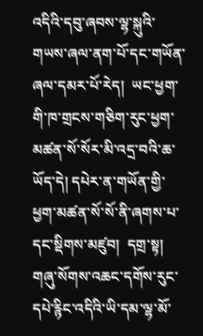འདིའི་དབུ་ཞབས་ལྷ་སྐུའི་གཡས་ཞལ་ནག་པོ་དང་གཡོན་ཞལ་དམར་པོ་རེད།  ཡང་ཕྱག་གི་ཁ་གྲངས་གཅིག་རུང་ཕྱག་མཚན་སོ་སོར་མི་འདྲ་བའི་ཆ་ཡོད་དེ། དཔེར་ན་གཡོན་གྱི་ཕྱག་མཚན་སོ་སོ་ནི་ཞགས་པ་དང་སྡིགས་མཛུབ།  དགྲ་སྟ།  གཞུ་སོགས་འཆང་དགོས་རུང་དཔེ་རྙིང་འདིའི་ཡི་དམ་ལྷ་མོ་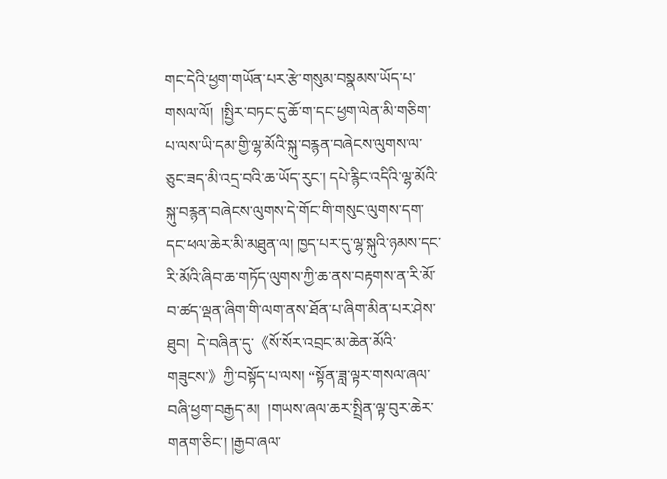གང་དེའི་ཕྱག་གཡོན་པར་རྩེ་གསུམ་བསྣམས་ཡོད་པ་གསལ་ལོ།  །སྤྱིར་བཏང་དུ་ཆོ་ག་དང་ཕྱག་ལེན་མི་གཅིག་པ་ལས་ཡི་དམ་གྱི་ལྷ་མོའི་སྐུ་བརྙན་བཞེངས་ལུགས་ལ་ཅུང་ཟད་མི་འདྲ་བའི་ཆ་ཡོད་རུང་། དཔེ་རྙིང་འདིའི་ལྷ་མོའི་སྐུ་བརྙན་བཞེངས་ལུགས་དེ་གོང་གི་གསུང་ལུགས་དག་དང་ཕལ་ཆེར་མི་མཐུན་ལ། ཁྱད་པར་དུ་ལྷ་སྐུའི་ཉམས་དང་རི་མོའི་ཞིབ་ཆ་གཏོད་ལུགས་ཀྱི་ཆ་ནས་བརྟགས་ན་རི་མོ་བ་ཚད་ལྡན་ཞིག་གི་ལག་ནས་ཐོན་པ་ཞིག་མིན་པར་ཤེས་ཐུབ།  དེ་བཞིན་དུ་《སོ་སོར་འབྲང་མ་ཆེན་མོའི་གཟུངས་》ཀྱི་བསྟོད་པ་ལས། “སྟོན་ཟླ་ལྟར་གསལ་ཞལ་བཞི་ཕྱག་བརྒྱད་མ།  །གཡས་ཞལ་ཆར་སྤྲིན་ལྟ་བུར་ཆེར་གནག་ཅིང་། །རྒྱབ་ཞལ་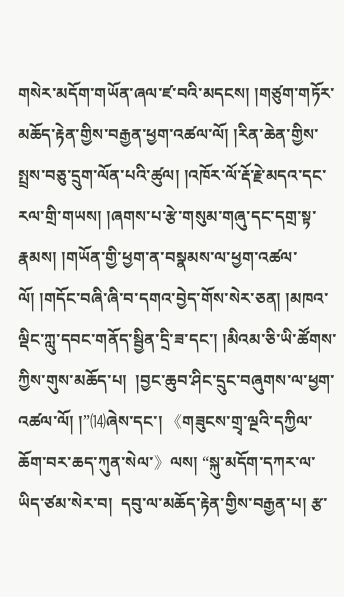གསེར་མདོག་གཡོན་ཞལ་ཛ་བའི་མདངས། །གཙུག་གཏོར་མཆོད་རྟེན་གྱིས་བརྒྱན་ཕྱག་འཚལ་ལོ། །རིན་ཆེན་གྱིས་སྤྲས་བཅུ་དྲུག་ལོན་པའི་ཚུལ། །འཁོར་ལོ་རྡོ་རྗེ་མདའ་དང་རལ་གྲི་གཡས། །ཞགས་པ་རྩེ་གསུམ་གཞུ་དང་དགྲ་སྟ་རྣམས། །གཡོན་གྱི་ཕྱག་ན་བསྣམས་ལ་ཕྱག་འཚལ་ལོ། །གདོང་བཞི་ཞི་བ་དགའ་བྱེད་གོས་སེར་ཅན། །མཁའ་ལྡིང་ཀླུ་དབང་གནོད་སྦྱིན་དྲི་ཟ་དང་། །མིའམ་ཅི་ཡི་ཚོགས་ཀྱིས་གུས་མཆོད་པ།  །བྱང་ཆུབ་ཤིང་དྲུང་བཞུགས་ལ་ཕྱག་འཚལ་ལོ། །”⒁ཞེས་དང་། 《གཟུངས་གྲྭ་ལྔའི་དཀྱིལ་ཆོག་བར་ཆད་ཀུན་སེལ་》ལས། “སྐུ་མདོག་དཀར་ལ་ཡིད་ཙམ་སེར་བ།  དབུ་ལ་མཆོད་རྟེན་གྱིས་བརྒྱན་པ། རྩ་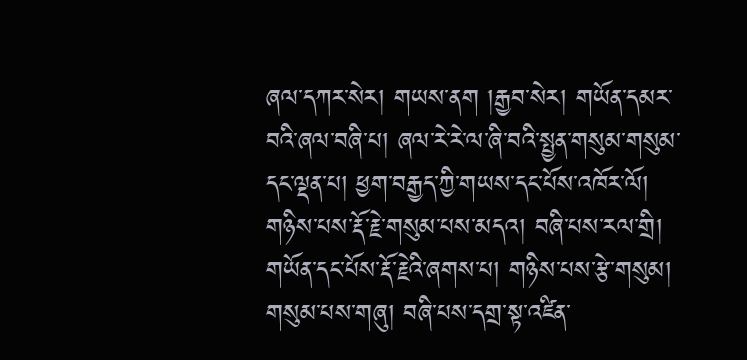ཞལ་དཀར་སེར། གཡས་ནག །རྒྱབ་སེར། གཡོན་དམར་བའི་ཞལ་བཞི་པ། ཞལ་རེ་རེ་ལ་ཞི་བའི་སྤྱན་གསུམ་གསུམ་དང་ལྡན་པ། ཕྱག་བརྒྱད་ཀྱི་གཡས་དང་པོས་འཁོར་ལོ། གཉིས་པས་རྡོ་རྗེ་གསུམ་པས་མདའ། བཞི་པས་རལ་གྲི། གཡོན་དང་པོས་རྡོ་རྗེའི་ཞགས་པ། གཉིས་པས་རྩེ་གསུམ། གསུམ་པས་གཞུ། བཞི་པས་དགྲ་སྟ་འཛིན་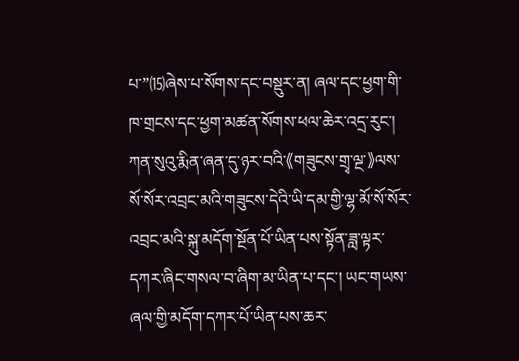པ་”⒂ཞེས་པ་སོགས་དང་བསྡུར་ན། ཞལ་དང་ཕྱག་གི་ཁ་གྲངས་དང་ཕྱག་མཚན་སོགས་ཕལ་ཆེར་འདྲ་རུང་། ཀན་སུའུ་རྨིན་ཞན་དུ་ཉར་བའི་《གཟུངས་གྲྭ་ལྔ་》ལས་སོ་སོར་འབྲང་མའི་གཟུངས་དེའི་ཡི་དམ་གྱི་ལྷ་མོ་སོ་སོར་འབྲང་མའི་སྐུ་མདོག་སྔོན་པོ་ཡིན་པས་སྟོན་ཟླ་ལྟར་དཀར་ཞིང་གསལ་བ་ཞིག་མ་ཡིན་པ་དང་། ཡང་གཡས་ཞལ་གྱི་མདོག་དཀར་པོ་ཡིན་པས་ཆར་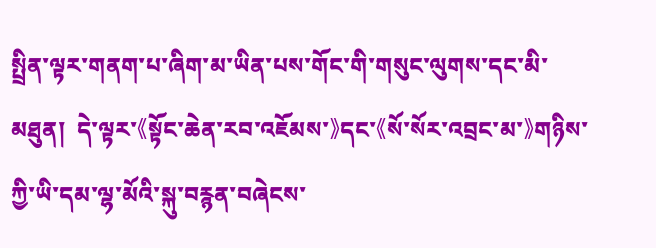སྤྲིན་ལྟར་གནག་པ་ཞིག་མ་ཡིན་པས་གོང་གི་གསུང་ལུགས་དང་མི་མཐུན།  དེ་ལྟར་《སྟོང་ཆེན་རབ་འཇོམས་》དང་《སོ་སོར་འབྲང་མ་》གཉིས་ཀྱི་ཡི་དམ་ལྷ་མོའི་སྐུ་བརྙན་བཞེངས་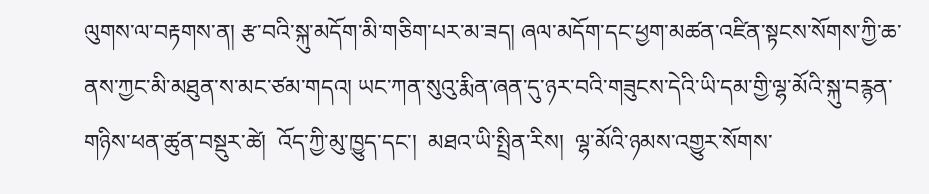ལུགས་ལ་བརྟགས་ན། རྩ་བའི་སྐུ་མདོག་མི་གཅིག་པར་མ་ཟད། ཞལ་མདོག་དང་ཕྱག་མཚན་འཛིན་སྟངས་སོགས་ཀྱི་ཆ་ནས་ཀྱང་མི་མཐུན་ས་མང་ཙམ་གདའ། ཡང་ཀན་སུའུ་རྨིན་ཞན་དུ་ཉར་བའི་གཟུངས་དེའི་ཡི་དམ་གྱི་ལྷ་མོའི་སྐུ་བརྙན་གཉིས་ཕན་ཚུན་བསྡུར་ཚེ།  འོད་ཀྱི་མུ་ཁྱུད་དང་།  མཐའ་ཡི་སྤྲིན་རིས།  ལྷ་མོའི་ཉམས་འགྱུར་སོགས་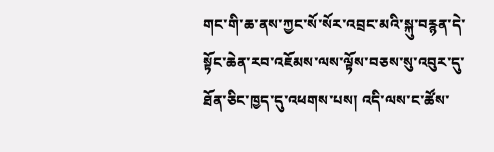གང་གི་ཆ་ནས་ཀྱང་སོ་སོར་འབྲང་མའི་སྐུ་བརྙན་དེ་སྟོང་ཆེན་རབ་འཇོམས་ལས་ལྟོས་བཅས་སུ་འབུར་དུ་ཐོན་ཅིང་ཁྱད་དུ་འཕགས་པས། འདི་ལས་ང་ཚོས་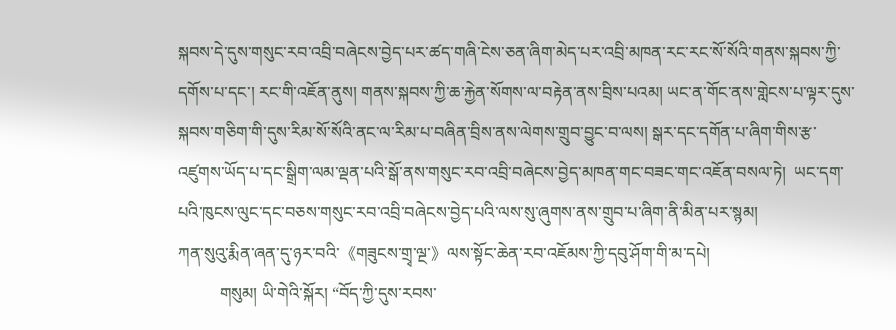སྐབས་དེ་དུས་གསུང་རབ་འབྲི་བཞེངས་བྱེད་པར་ཚད་གཞི་ངེས་ཅན་ཞིག་མེད་པར་འབྲི་མཁན་རང་རང་སོ་སོའི་གནས་སྐབས་ཀྱི་དགོས་པ་དང་། རང་གི་འཇོན་ནུས། གནས་སྐབས་ཀྱི་ཆ་རྐྱེན་སོགས་ལ་བརྟེན་ནས་བྲིས་པའམ། ཡང་ན་གོང་ནས་གླེངས་པ་ལྟར་དུས་སྐབས་གཅིག་གི་དུས་རིམ་སོ་སོའི་ནང་ལ་རིམ་པ་བཞིན་བྲིས་ནས་ལེགས་གྲུབ་བྱུང་བ་ལས། སྒར་དང་དགོན་པ་ཞིག་གིས་རྩ་འཛུགས་ཡོད་པ་དང་སྒྲིག་ལམ་ལྡན་པའི་སྒོ་ནས་གསུང་རབ་འབྲི་བཞེངས་བྱེད་མཁན་གང་བཟང་གང་འཇོན་བསལ་ཏེ།  ཡང་དག་པའི་ཁུངས་ལུང་དང་བཅས་གསུང་རབ་འབྲི་བཞེངས་བྱེད་པའི་ལས་སུ་ཞུགས་ནས་གྲུབ་པ་ཞིག་ནི་མིན་པར་སྙམ།
ཀན་སུའུ་རྨིན་ཞན་དུ་ཉར་བའི་《གཟུངས་གྲྭ་ལྔ་》ལས་སྟོང་ཆེན་རབ་འཇོམས་ཀྱི་དབུ་ཤོག་གི་མ་དཔེ།
          གསུམ། ཡི་གེའི་སྐོར། “བོད་ཀྱི་དུས་རབས་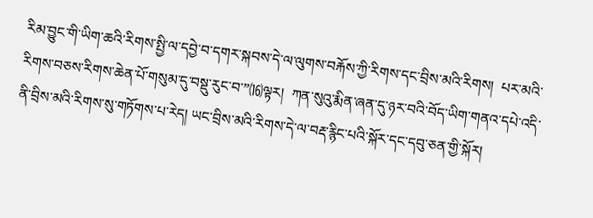རིམ་བྱུང་གི་ཡིག་ཆའི་རིགས་སྤྱི་ལ་དབྱེ་བ་དགར་སྐབས་དེ་ལ་ལུགས་བརྐོས་ཀྱི་རིགས་དང་བྲིས་མའི་རིགས།  པར་མའི་རིགས་བཅས་རིགས་ཆེན་པོ་གསུམ་དུ་བསྡུ་རུང་བ་”⒃ལྟར།  ཀན་སུའུ་རྨིན་ཞན་དུ་ཉར་བའི་བོད་ཡིག་གནའ་དཔེ་འདི་ནི་བྲིས་མའི་རིགས་སུ་གཏོགས་པ་རེད། ཡང་བྲིས་མའི་རིགས་དེ་ལ་བརྡ་རྙིང་པའི་སྐོར་དང་དབུ་ཅན་གྱི་སྐོར།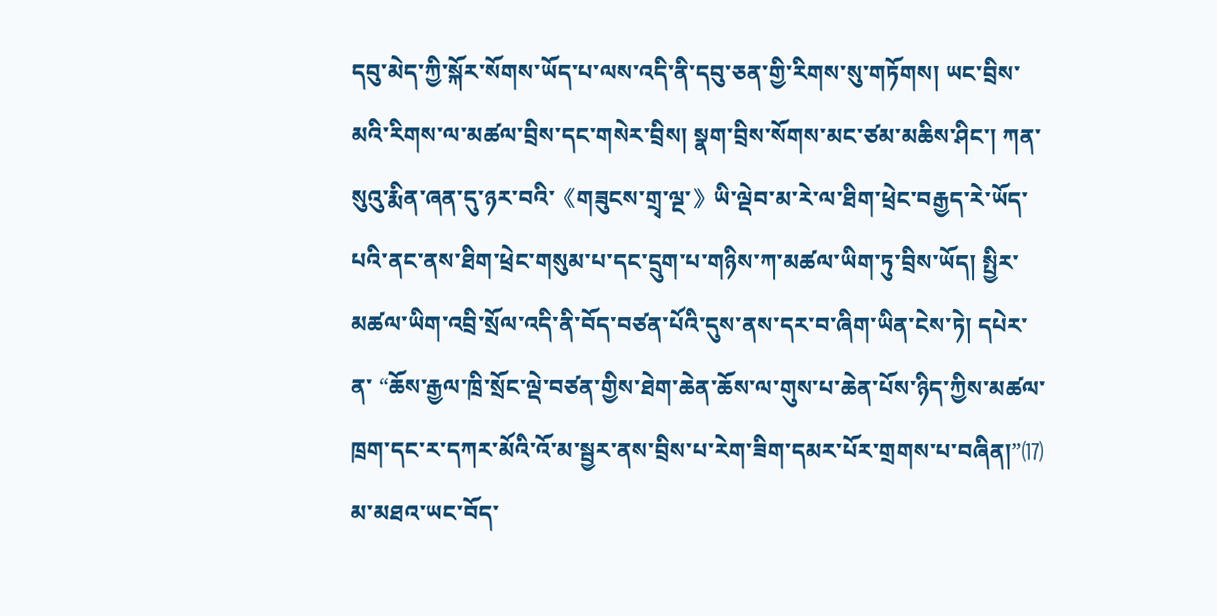དབུ་མེད་ཀྱི་སྐོར་སོགས་ཡོད་པ་ལས་འདི་ནི་དབུ་ཅན་གྱི་རིགས་སུ་གཏོགས། ཡང་བྲིས་མའི་རིགས་ལ་མཚལ་བྲིས་དང་གསེར་བྲིས། སྣག་བྲིས་སོགས་མང་ཙམ་མཆིས་ཤིང་། ཀན་སུའུ་རྨིན་ཞན་དུ་ཉར་བའི་《གཟུངས་གྲྭ་ལྔ་》ཡི་ལྡེབ་མ་རེ་ལ་ཐིག་ཕྲེང་བརྒྱད་རེ་ཡོད་པའི་ནང་ནས་ཐིག་ཕྲེང་གསུམ་པ་དང་དྲུག་པ་གཉིས་ཀ་མཚལ་ཡིག་ཏུ་བྲིས་ཡོད། སྤྱིར་མཚལ་ཡིག་འབྲི་སྲོལ་འདི་ནི་བོད་བཙན་པོའི་དུས་ནས་དར་བ་ཞིག་ཡིན་ངེས་ཏེ། དཔེར་ན་ “ཆོས་རྒྱལ་ཁྲི་སྲོང་ལྡེ་བཙན་གྱིས་ཐེག་ཆེན་ཆོས་ལ་གུས་པ་ཆེན་པོས་ཉིད་ཀྱིས་མཚལ་ཁྲག་དང་ར་དཀར་མོའི་འོ་མ་སྦྱར་ནས་བྲིས་པ་རེག་ཟིག་དམར་པོར་གྲགས་པ་བཞིན།”⒄ མ་མཐའ་ཡང་བོད་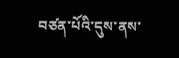བཙན་པོའི་དུས་ནས་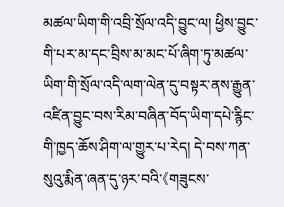མཚལ་ཡིག་གི་འབྲི་སྲོལ་འདི་བྱུང་ལ། ཕྱིས་བྱུང་གི་པར་མ་དང་བྲིས་མ་མང་པོ་ཞིག་ཏུ་མཚལ་ཡིག་གི་སྲོལ་འདི་ལག་ལེན་དུ་བསྟར་ནས་རྒྱུན་འཛིན་བྱུང་བས་རིམ་བཞིན་བོད་ཡིག་དཔེ་རྙིང་གི་ཁྱད་ཆོས་ཤིག་ལ་གྱུར་པ་རེད། དེ་བས་ཀན་སུའུ་རྨིན་ཞན་དུ་ཉར་བའི་《གཟུངས་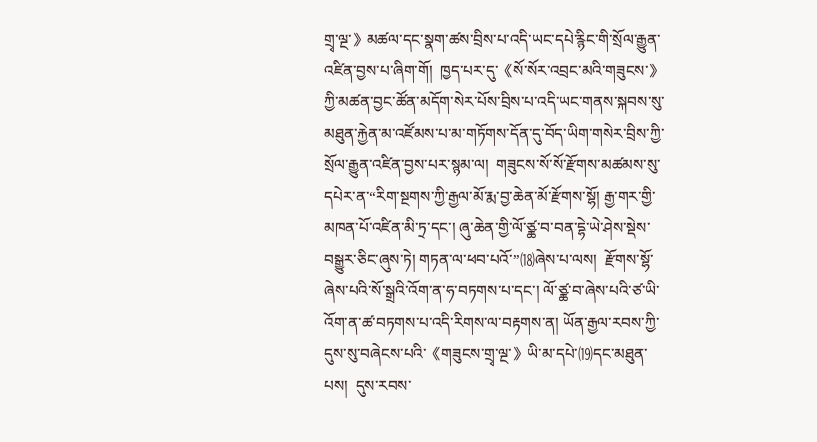གྲྭ་ལྔ་》མཚལ་དང་སྣག་ཚས་བྲིས་པ་འདི་ཡང་དཔེ་རྙིང་གི་སྲོལ་རྒྱུན་འཛིན་བྱས་པ་ཞིག་གོ།  ཁྱད་པར་དུ་《སོ་སོར་འབྲང་མའི་གཟུངས་》ཀྱི་མཚན་བྱང་ཚོན་མདོག་སེར་པོས་བྲིས་པ་འདི་ཡང་གནས་སྐབས་སུ་མཐུན་རྐྱེན་མ་འཛོམས་པ་མ་གཏོགས་དོན་དུ་བོད་ཡིག་གསེར་བྲིས་ཀྱི་སྲོལ་རྒྱུན་འཛིན་བྱས་པར་སྙམ་ལ།  གཟུངས་སོ་སོ་རྫོགས་མཚམས་སུ་དཔེར་ན་“རིག་སྔགས་ཀྱི་རྒྱལ་མོ་རྨ་བྱ་ཆེན་མོ་རྫོགས་སྷོ། རྒྱ་གར་གྱི་མཁན་པོ་འཛིན་མི་ཏྲ་དང་། ཞུ་ཆེན་གྱི་ལོ་ཙྪ་བ་བན་དྷེ་ཡེ་ཤེས་སྡེས་བསྒྱུར་ཅིང་ཞུས་ཏེ། གཏན་ལ་ཕབ་པའོ་”⒅ཞེས་པ་ལས།  རྫོགས་སྷོ་ཞེས་པའི་སོ་སྒྲའི་འོག་ན་ཧ་བཏགས་པ་དང་། ལོ་ཙྪ་བ་ཞེས་པའི་ཙ་ཡི་འོག་ན་ཚ་བཏགས་པ་འདི་རིགས་ལ་བརྟགས་ན། ཡོན་རྒྱལ་རབས་ཀྱི་དུས་སུ་བཞེངས་པའི་《གཟུངས་གྲྭ་ལྔ་》ཡི་མ་དཔེ་⒆དང་མཐུན་པས།  དུས་རབས་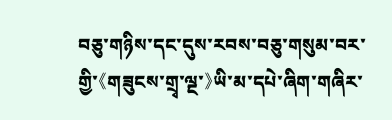བཅུ་གཉིས་དང་དུས་རབས་བཅུ་གསུམ་བར་གྱི་《གཟུངས་གྲྭ་ལྔ་》ཡི་མ་དཔེ་ཞིག་གཞིར་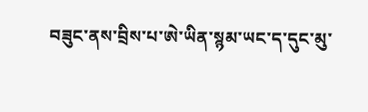བཟུང་ནས་བྲིས་པ་ཨེ་ཡིན་སྙམ་ཡང་ད་དུང་མུ་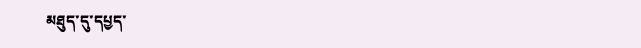མཐུད་དུ་དཔྱད་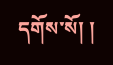དགོས་སོ། །